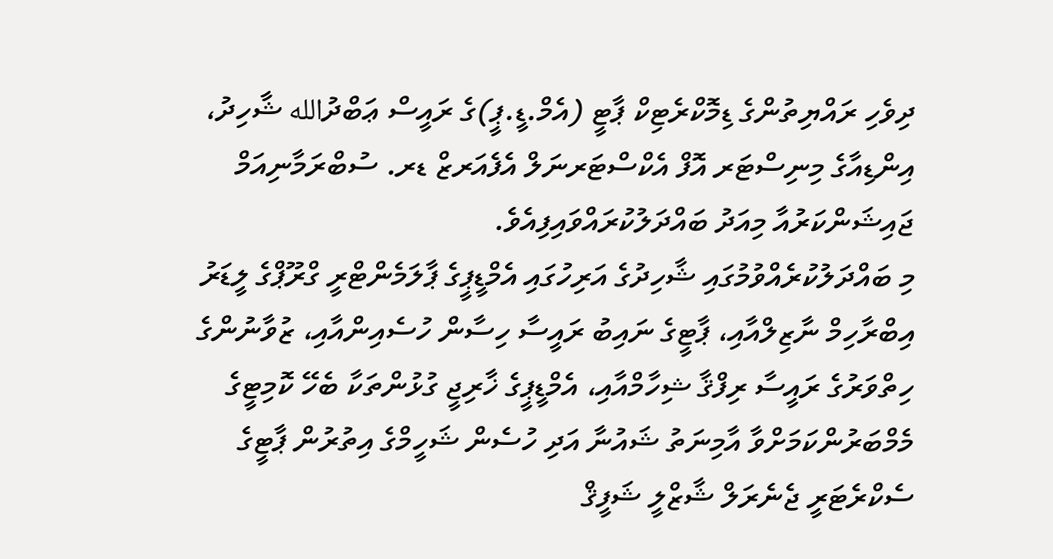ދިވެހި ރައްޔިތުންގެ ޑިމޮކްރެޓިކް ޕާޓީ (އެމް.ޑީ.ޕީ)ގެ ރައީސް ޢަބްދުالله ޝާހިދު، އިންޑިއާގެ މިނިސްޓަރ އޮފް އެކްސްޓަރނަލް އެފެއަރޒް ޑރ. ސުބްރަމާނިއަމް ޖައިޝަންކަރުއާ މިއަދު ބައްދަލުކުރައްވައިފިއެވެ.
މި ބައްދަލުކުރެއްވުމުގައި ޝާހިދުގެ އަރިހުގައި އެމްޑީޕީގެ ޕާލަމެންޓްރީ ގްރޫޕްގެ ލީޑަރު އިބްރާހިމް ނާޒިލްއާއި، ޕާޓީގެ ނައިބު ރައީސާ ހިސާން ހުސެއިންއާއި، ޒުވާނުންގެ ހިތްވަރުގެ ރައީސާ ރިފްޤާ ޝިހާމްއާއި، އެމްޑީޕީގެ ޚާރިޖީ ގުޅުންތަކާ ބެހޭ ކޮމިޓީގެ މެމްބަރުންކަމަށްވާ އާމިނަތު ޝައުނާ އަދި ހުސެން ޝަހީމްގެ އިތުރުން ޕާޓީގެ ސެކްރެޓަރީ ޖެނެރަލް ޝާޒްލީ ޝަފީޤް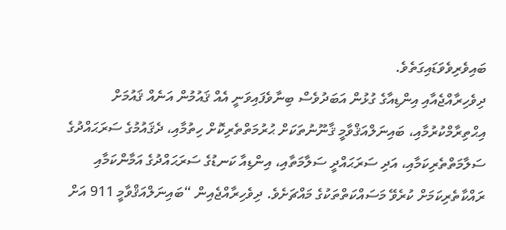ބައިވެރިވެވަޑައިގަތެވެ.
ދިވެހިރާއްޖެއާއި އިންޑިއާގެ ގުޅުން އަބަދުވެސް ބިނާވެފައިވަނީ އެއް ޤައުމުން އަނެއް ޤައުމަށް އިޙްތިރާމްކުރުމާއި، ބައިނަލްއަޤްވާމީ ޤާނޫނުތަކަށް ޙުރުމަތްތެރިކޮށް ހިތުމާއި، ދެޤައުމުގެ ސަރަޙައްދުގެ ސަލާމަތްތެރިކަމާއި، އަދި ސަރަޙައްދީ ސަލާމަތާއި، އިންޑިއާ ކަނޑުގެ ސަރަޙައްދުގެ އަމާންކަމާއި ރައްކާތެރިކަމަށް ކުރެވޭ މަސައްކަތްތަކުގެ މައްޗަށެވެ. ދިވެހިރާއްޖެއިން “ބައިނަލްއަޤްވާމީ 911 އަށް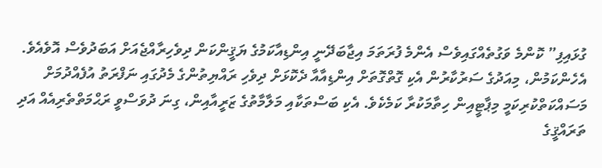ގުޅައިފި” ކޮންމެ ވަގުތެއްގައިވެސް އެންމެ ފުރަތަމަ އިޖާބަދޭނީ އިންޑިއާކަމުގެ ޔަޤީންކަން ދިވެހިރާއްޖެއަށް އަބަދުވެސް އޮވެއެވެ.
އެހެންކަމުން، މިއަދުގެ ސަރުކާރުން އެކި ގޮތްގޮތަށް އިންޑިއާއާ ދެކޮޅަށް ދިވެހި ރައްޔިތުންގެ މެދުގައި ނަފްރަތު އުފެއްދުމަށް މަސައްކަތްކުރިކަމީ މިޕާޓީއިން ހިތާމަކުރާ ކަމެކެވެ. އެކި ބަސްތަކާއި މަލާމާތުގެ ޒަރީއާއިން، ގިނަ ދުވަސްވީ ރަޙްމަތްތެރިއެއް އަދި ތަރައްޤީގެ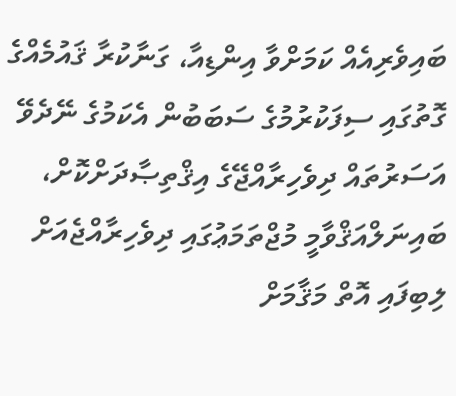ބައިވެރިއެއް ކަމަށްވާ އިންޑިއާ، ގަނާކުރާ ޤައުމެއްގެ ގޮތުގައި ސިފަކުރުމުގެ ސަބަބުން އެކަމުގެ ނޭދެވޭ އަސަރުތައް ދިވެހިރާއްޖޭގެ އިޤްތިޞާދަށްކޮށް، ބައިނަލްއަޤްވާމީ މުޖްތަމަޢުގައި ދިވެހިރާއްޖެއަށް ލިބިފައި އޮތް މަޤާމަށް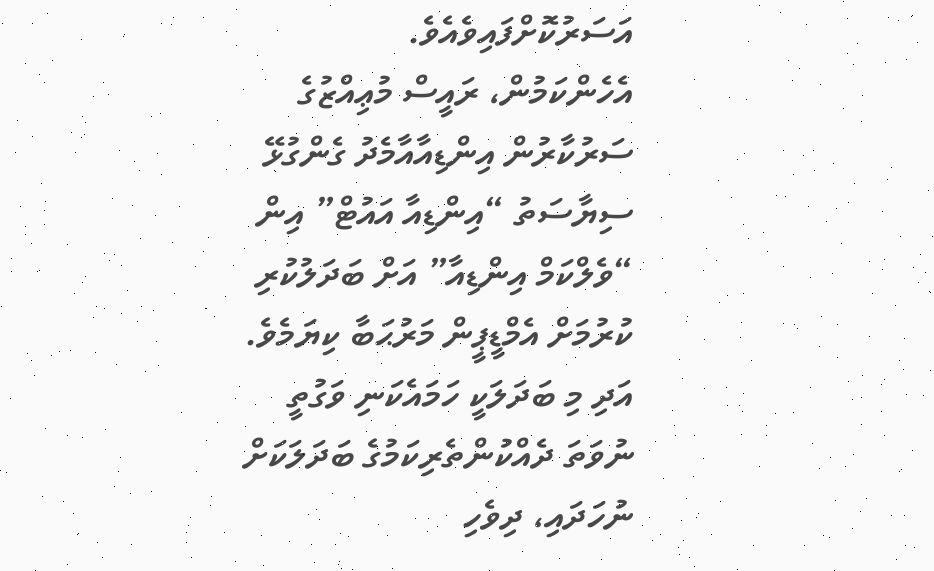އަސަރުކޮށްފައިވެއެވެ.
އެހެންކަމުން، ރައީސް މުޢިއްޒުގެ ސަރުކާރުން އިންޑިއާއާމެދު ގެންގުޅޭ ސިޔާސަތު “އިންޑިއާ އައުޓް” އިން “ވެލްކަމް އިންޑިއާ” އަށް ބަދަލުކުރި ކުރުމަށް އެމްޑީޕީން މަރުޙަބާ ކިޔަމެވެ. އަދި މި ބަދަލަކީ ހަމައެކަނި ވަގުތީ ނުވަތަ ދެއްކުންތެރިކަމުގެ ބަދަލަކަށް ނުހަދައި، ދިވެހި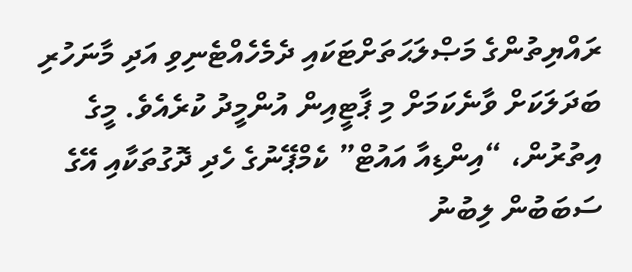ރައްޔިތުންގެ މަޞްލަޙަތަށްޓަކައި ދެމެހެއްޓެނިވި އަދި މާނަހުރި ބަދަލަކަށް ވާނެކަމަށް މި ޕާޓީއިން އުންމީދު ކުރެއެވެ. މީގެ އިތުރުން، “އިންޑިއާ އައުޓް” ކެމްޕޭނުގެ ހެދި ދޮގުތަކާއި އޭގެ ސަބަބުން ލިބުނު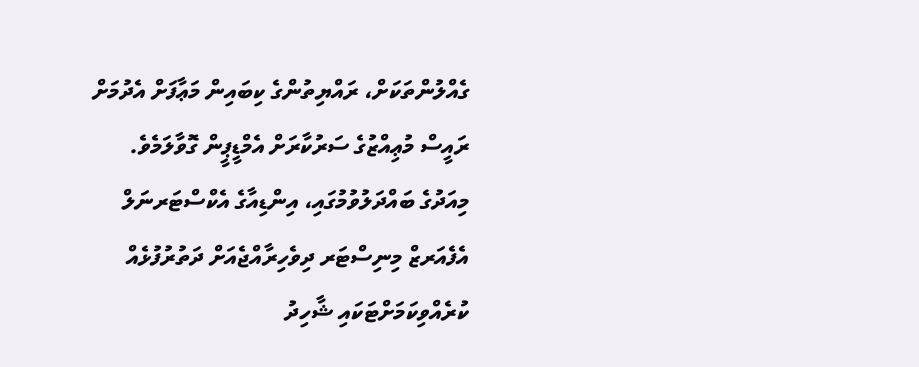ގެއްލުންތަކަށް، ރައްޔިތުންގެ ކިބައިން މަޢާފަށް އެދުމަށް ރައީސް މުޢިއްޒުގެ ސަރުކާރަށް އެމްޑީޕީން ގޮވާލަމެވެ.
މިއަދުގެ ބައްދަލުވުމުގައި، އިންޑިއާގެ އެކްސްޓަރނަލް އެފެއަރޒް މިނިސްޓަރ ދިވެހިރާއްޖެއަށް ދަތުރުފުޅެއް ކުރެއްވިކަމަށްޓަކައި ޝާހިދު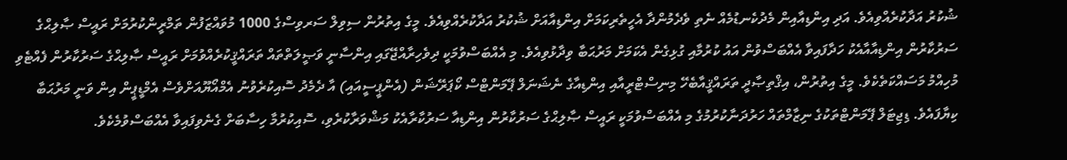ޝުކުރު އަދާކުރެއްވިއެވެ. އަދި އިންޑިއާއިން މެދުކެނޑުމެއް ނެތި ވެދެމުންދާ އެހީތެރިކަމަށް އިންޑިއާއަށް ޝުކުރު އަދާކުރެއްވިއެވެ. މީގެ އިތުރުން ސިވިލް ސަރވިސްގެ 1000 މުވައްޒަފުން ތަމްރީންކުރުމަށް ރައީސް ޞާލިޙްގެ ސަރުކާރުން އިންޑިއާއާއެކު ހަދާފައިވާ އެއްބަސްވުން އައު ކުރުމާއި ގުޅިގެން އެކަމަށް މަރުޙަބާ ވިދާޅުވިއެވެ. މި އެއްބަސްވުމަކީ ދިވެހިރާއްޖޭގައި އިންސާނީ ވަޞީލަތްތައް ތަރައްޤީކުރެއްވުމަށް ރައީސް ޞާލިޙްގެ ސަރުކާރުން ފެއްޓެވި މުހިއްމު މަސައްކަތެކެވެ. މީގެ އިތުރުން، އިޤްތިޞާދީ ތަރައްޤީއާބެހޭ މިނިސްޓްރީއާއި އިންޑިއާގެ ނެޝަނަލް ޕޭމަންޓްސް ކޯޕަރޭޝަން (އެންޕީސީއައި) އާ ދެމެދު ސޮއިކުރެވުނު އެމްއޯޔޫއަށްވެސް އެމްޑީޕީން އިން ވަނީ މަރުޙަބާ ކިޔާފައެވެ. ޑިޖިޓަލް ޕޭމަންޓްތަކުގެ ނިޒާމްތައް ހަރުދަނާކުރުމުގެ މި އެއްބަސްވުމަކީ ރައީސް ޞާލިޙްގެ ސަރުކާރުން އިންޑިއާ ސަރުކާރާއެކު މަޝްވަރާކުރެވި، ސޮއިކުރުމާ ހިސާބަށް ގެނެވިފައިވާ އެއްބަސްވުމެކެވެ.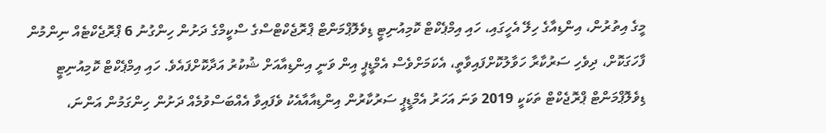މީގެ އިތުރުން، އިންޑިއާގެ ހިލޭ އެހީގައި، ހައި އިމްޕެކްޓް ކޮމިއުނިޓީ ޑިވެލޮޕްމަންޓް ޕްރޮޖެކްޓްސްގެ ސްކީމްގެ ދަށުން ހިންގުނު 6 ޕްރޮޖެކްޓެއް ނިންމުން ފާހަގަކޮށް، ދިވެހި ސަރުކާރާ ހަވާލުކޮށްފައިވާތީ، އެކަމަށްވެސް އެމްޑީޕީ އިން ވަނީ އިންޑިއާއަށް ޝުކުރު އަދާކޮށްފައެވެ. ހައި އިމްޕެކްޓް ކޮމިއުނިޓީ ޑިވެލޮޕްމަންޓް ޕްރޮޖެކްޓް ތަކަކީ 2019 ވަނަ އަހަރު އެމްޑީޕީ ސަރުކާރުން އިންޑިއާއާއެކު ވެފައިވާ އެއްބަސްވުމެއް ދަށުން ހިންގަމުން އަންނަ،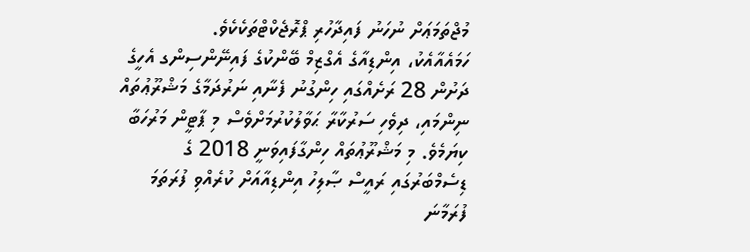މުޖްތަމަޢަށް ނުހަނު ފައިދާހުރި ޕްރޮޖެކްޓްތަކެކެވެ.
ހަމައެއާއެކު، އިންޑިއާގެ އެގްޒިމް ބޭންކުގެ ފައިނޭންސިންގ އެހީގެ ދަށުން 28 ރަށެއްގައި ހިންގުނު ފެނާއި ނަރުދަމާގެ މަޝްރޫޢުތައް ނިންމައި، ދިވެހި ސަރުކާރާ ޙަވާލުކުރުމަށްވެސް މި ޕާޓީން މަރުހަބާ ކިޔަމެވެ. މި މަޝްރޫޢުތައް ހިންގާފައިވަނީ 2018 ގެ ޑިސެމްބަރުގައި ރައީސް ޞާލިހު އިންޑިއާއަށް ކުރެއްވި ފުރަތަމަ ފުރަމާނަ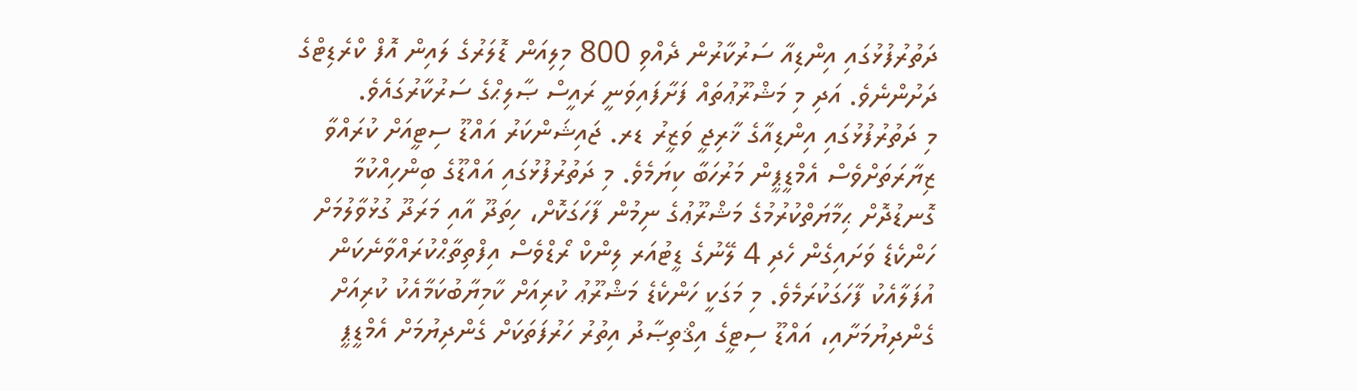ދަތުރުފުޅުގައި އިންޑިއާ ސަރުކާރުން ދެއްވި 800 މިލިއަން ޑޮލަރުގެ ލައިން އޮފް ކްރެޑިޓްގެ ދަށުންނެވެ. އަދި މި މަޝްރޫޢުތައް ފަށާފައިވަނީ ރައީސް ޞާލިޙްގެ ސަރުކާރުގައެވެ.
މި ދަތުރުފުޅުގައި އިންޑިއާގެ ޚާރިޖީ ވަޒީރު ޑރ. ޖައިޝަންކަރު އައްޑޫ ސިޓީއަށް ކުރައްވާ ޒިޔާރަތަށްވެސް އެމްޑީޕީން މަރުހަބާ ކިޔަމެވެ. މި ދަތުރުފުޅުގައި އައްޑޫގެ ބިންހިއްކުމާ ގޮނޑުދޮށް ޙިމާޔަތްކުރުމުގެ މަޝްރޫޢުގެ ނިމުން ފާހަގަކޮށް، ހިތަދޫ އާއި މަރަދޫ ގުޅުވާލުމަށް ހަންކެޑެ ވަށައިގެން ހެދި 4 ލޭނުގެ ޑީޓުއަރ ލިންކް ރޯޑްވެސް އިފްތިތާޙްކުރައްވާނެކަން އުފަލާއެކު ފާހަގަކުރަމެވެ. މި މަގަކީ ހަންކެޑެ މަޝްރޫޢު ކުރިއަށް ކާމިޔާބުކަމާއެކު ކުރިއަށް ގެންދިޔުމަށާއި، އައްޑޫ ސިޓީގެ އިޤްތިޞާދު އިތުރު ހަރުފަތަކަށް ގެންދިޔުމަށް އެމްޑީޕީ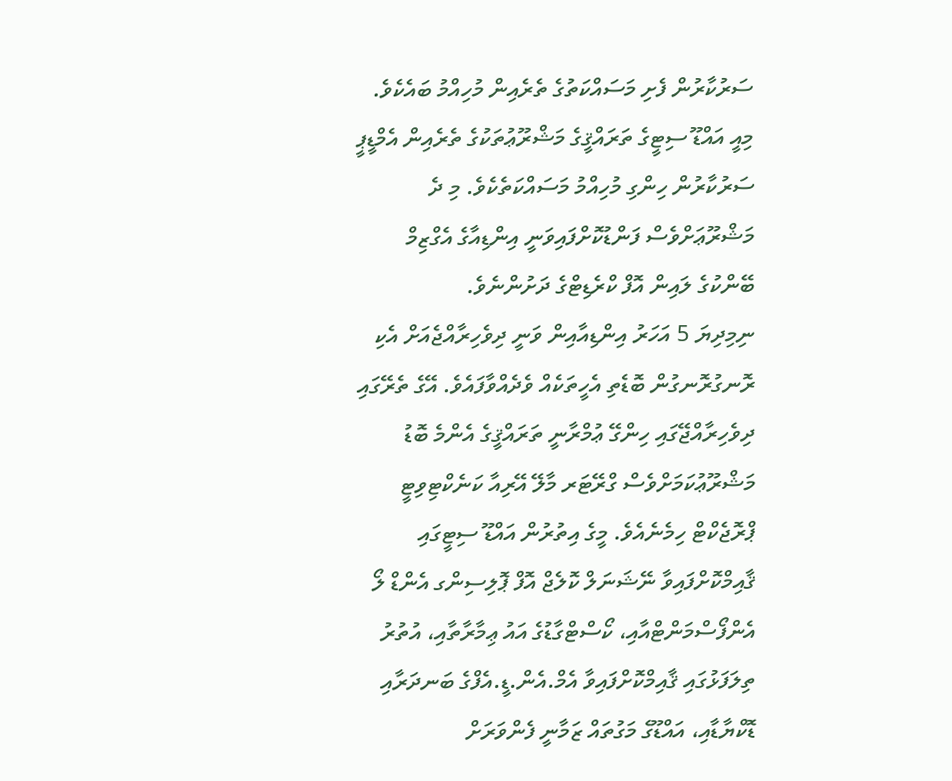ސަރުކާރުން ފެށި މަސައްކަތުގެ ތެރެއިން މުހިއްމު ބައެކެވެ. މިއީ އައްޑޫ ސިޓީގެ ތަރައްޤީގެ މަޝްރޫޢުތަކުގެ ތެރެއިން އެމްޑީޕީ ސަރުކާރުން ހިންގި މުހިއްމު މަސައްކަތެކެވެ. މި ދެ މަޝްރޫޢަށްވެސް ފަންޑުކޮށްފައިވަނީ އިންޑިއާގެ އެގްޒިމް ބޭންކުގެ ލައިން އޮފް ކްރެޑިޓްގެ ދަށުންނެވެ.
ނިމިދިޔަ 5 އަހަރު އިންޑިއާއިން ވަނީ ދިވެހިރާއްޖެއަށް އެކި ރޮނގުރޮނގުން ބޮޑެތި އެހީތަކެއް ވެދެއްވާފައެވެ. އޭގެ ތެރޭގައި ދިވެހިރާއްޖޭގައި ހިންގޭ ޢުމްރާނީ ތަރައްޤީގެ އެންމެ ބޮޑު މަޝްރޫޢުކަމަށްވެސް ގްރޭޓަރ މާލޭ އޭރިއާ ކަނެކްޓިވިޓީ ޕްރޮޖެކްޓް ހިމެނެއެވެ. މީގެ އިތުރުން އައްޑޫ ސިޓީގައި ޤާއިމްކޮށްފައިވާ ނޭޝަނަލް ކޮލެޖް އޮފް ޕޮލިސިންގ އެންޑް ލޯ އެންފޯސްމަންޓްއާއި، ކޯސްޓްގާޑުގެ އައު ޢިމާރާތާއި، އުތުރު ތިލަފަޅުގައި ޤާއިމްކޮށްފައިވާ އެމް.އެން.ޑީ.އެފްގެ ބަނދަރާއި ޑޮކްޔާޑާއި، އައްޑޫގެ މަގުތައް ޒަމާނީ ފެންވަރަށް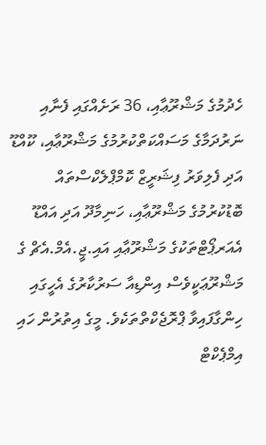ހެދުމުގެ މަޝްރޫޢާއި، 36 ރަށެއްގައި ފެނާއި ނަރުދަމާގެ މަސައްކަތްކުރުމުގެ މަޝްރޫޢާއި، ކޫއްޑޫ އަދި ފެލިވަރު ފިޝަރީޒް ކޮމްޕްލެކްސްތައް ބޮޑުކުރުމުގެ މަޝްރޫޢާއި، ހަނިމާދޫ އަދި އައްޑޫ އެއަރޕޯޓްތަކުގެ މަޝްރޫޢާއި އައި.ޖީ.އެމް.އެޗް ގެ މަޝްރޫޢަކީވެސް އިންޑިއާ ސަރުކާރުގެ އެހީގައި ހިންގާފައިވާ ޕްރޮޖެކްތްތަކެވެ. މީގެ އިތުރުން ހައި އިމްޕެކްޓް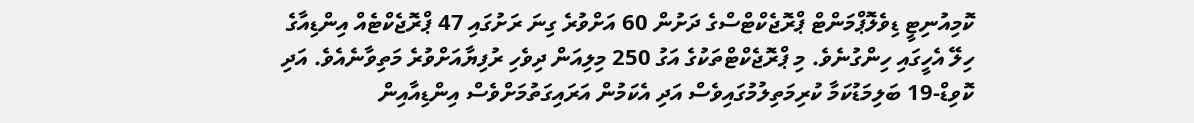ކޮމިއުނިޓީ ޑިވެލޮޕްމަންޓް ޕްރޮޖެކްޓްސްގެ ދަށުން 60 އަށްވުރެ ގިނަ ރަށުގައި 47 ޕްރޮޖެކްޓެއް އިންޑިއާގެ ހިލޭ އެހީގައި ހިންގުނެވެ. މި ޕްރޮޖެކްޓްތަކުގެ އަގު 250 މިލިއަން ދިވެހި ރުފިޔާއަށްވުރެ މަތިވާނެއެވެ. އަދި ކޮވިޑް-19 ބަލިމަޑުކަމާ ކުރިމަތިލުމުގައިވެސް އަދި އެކަމުން އަރައިގަތުމަށްވެސް އިންޑިއާއިން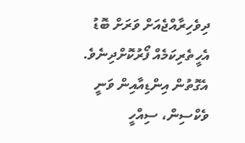ދިވެހިރާއްޖެއަށް ވަރަށް ބޮޑު އެހީތެރިކަމެއް ފޯރުކޮށްދިނެވެ. އެގޮތުން އިންޑިއާއިން ވަނީ ވެކްސިން، ސިއްހީ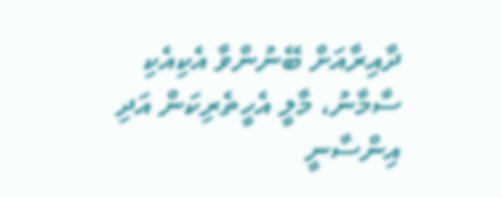ދާއިރާއަށް ބޭނުންވާ އެކިއެކި ސާމާނު، މާލީ އެހީތެރިކަން އަދި އިންސާނީ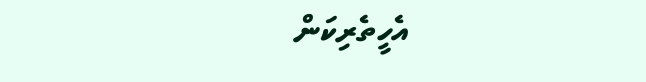އެހީތެރިކަން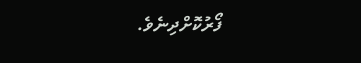ފޯރުކޮށްދިނެވެ.